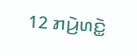12 ꤊꤣꤧ꤬ꤛꤢꤧ꤭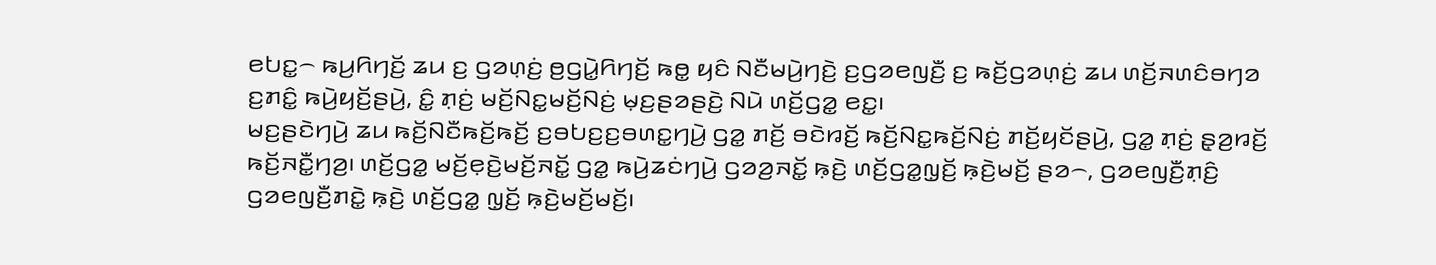ꤕꤝꤢ꤭꤮ ꤒꤣ꤬ꤖꤚꤢꤩ꤬ ꤘꤣ ꤢ꤬ ꤞꤤꤛ꤫ꤢꤦ꤬ ꤥ꤬ꤞꤣꤧ꤭ꤖꤚꤢꤩ꤬ ꤒꤥ꤭ ꤟꤢꤨ ꤡꤢꤪꤗꤣꤧ꤬ꤚꤢꤧ꤬ ꤢ꤬ꤞꤤꤕꤜꤢꤪ꤬ ꤢ꤬ ꤒꤢꤩ꤬ꤞꤤꤛ꤫ꤢꤦ꤬ ꤘꤣ ꤛꤢꤩ꤬ꤏꤛꤢꤨꤋꤚꤤ ꤢ꤬ꤊꤢꤨ꤭ ꤒꤣꤧ꤬ꤟꤢꤩ꤬ꤔꤣꤧ꤬, ꤢꤨ꤭ ꤊ꤫ꤢꤦ꤬ ꤗꤢꤩ꤬ꤡꤢ꤭ꤗꤢꤩ꤬ꤡꤢꤦ꤬ ꤗ꤫ꤢ꤬ꤔꤤꤔꤢꤧ꤬ ꤡꤣꤧ ꤛꤢꤩ꤬ꤞꤤ꤭ ꤕꤢ꤭꤯
ꤗꤢ꤬ꤔꤢꤧꤚꤣꤧ꤬ ꤘꤣ ꤒꤢꤩ꤬ꤡꤢꤪꤒꤢꤩ꤬ꤒꤢꤩ꤬ ꤢ꤬ꤋꤝꤢ꤬ꤢ꤬ꤋꤛꤢ꤭ꤚꤣꤧ꤬ ꤞꤤ꤭ ꤊꤢꤩ꤬ ꤋꤢꤧꤙꤢꤩ꤬ ꤒꤢꤩ꤬ꤡꤢ꤭ꤒꤢꤩ꤬ꤡꤢꤦ꤬ ꤊꤢꤩ꤬ꤟꤢꤩꤔꤣꤧ꤬, ꤞꤤ꤭ ꤊ꤫ꤢꤦ꤬ ꤔ꤫ꤤ꤬ꤙꤢꤩ꤬ ꤒꤢꤩ꤬ꤏꤢꤪ꤭ꤚꤤ꤬꤯ ꤛꤢꤩ꤬ꤞꤤ꤭ ꤗꤢꤩ꤬ꤕ꤫ꤢꤧ꤬ꤗꤢꤩ꤬ꤏꤢꤩ꤭ ꤞꤤ꤭ ꤒꤣꤧ꤬ꤘꤢꤦꤚꤣꤧ꤬ ꤞꤤꤤ꤬ꤏꤢꤩ꤭ ꤒ꤫ꤢꤧ꤬ ꤛꤢꤩ꤬ꤞꤤ꤭ꤜ꤫ꤢꤩ꤬ ꤒ꤫ꤢꤧ꤬ꤗꤢꤩ꤬ ꤔꤤ꤮, ꤞꤤꤕꤜꤢꤪ꤬ꤊ꤫ꤢꤨ꤬ ꤞꤤꤕꤜꤢꤪ꤬ꤊꤢꤧ꤭ ꤒ꤫ꤢꤧ꤬ ꤛꤢꤩ꤬ꤞꤤ꤭ ꤜ꤫ꤢꤩ꤬ ꤒ꤫ꤢꤧ꤬ꤗꤢꤩ꤬ꤗꤢꤩ꤬꤯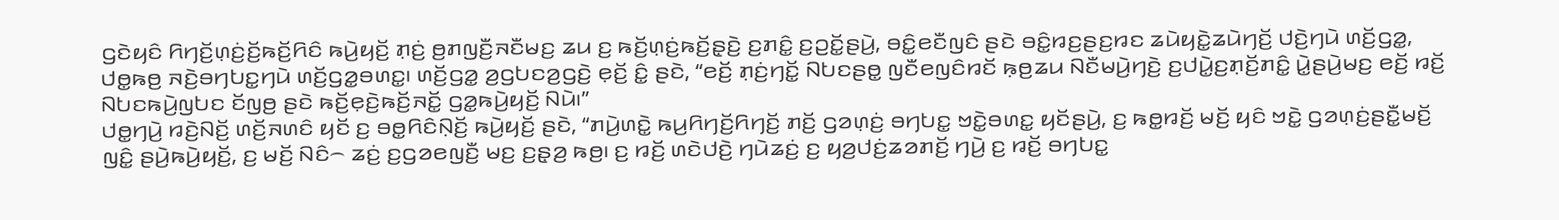ꤞꤢꤧꤟꤢꤨ ꤖꤚꤢꤩ꤬ꤛ꤫ꤢꤦ꤬ꤢꤩ꤬ꤒꤢꤩ꤬ꤖꤢꤨ ꤒꤣꤧ꤬ꤟꤢꤩ꤬ ꤊ꤫ꤢꤦ꤬ ꤥ꤬ꤊꤜꤢꤪ꤬ꤏꤢꤪꤗꤢ꤬ ꤘꤣ ꤢ꤬ ꤒꤢꤩ꤬ꤛ꤫ꤢꤦ꤬ꤒꤢꤩ꤬ꤔ꤫ꤢꤧ꤬ ꤢ꤬ꤊꤢꤨ꤭ ꤢ꤬ꤑꤢꤩ꤭ꤔꤣꤧ꤬, ꤋꤢꤨ꤭ꤕꤢꤪꤜꤢꤨ ꤔꤢꤧ ꤋꤢꤨ꤭ꤙꤢ꤬ꤔꤢ꤬ꤙꤢ ꤘꤣꤧꤟꤢꤧ꤭ꤘꤣꤧꤚꤢꤩ꤬ ꤓꤢꤧ꤬ꤚꤣꤧ ꤛꤢꤩ꤬ꤞꤤ꤭, ꤓꤥ꤭ꤒꤥ꤬ ꤏꤢꤧ꤬ꤋꤚꤝꤢ꤭ꤚꤣꤧ ꤛꤢꤩ꤬ꤞꤤ꤭ꤋꤛꤢ꤭꤯ ꤛꤢꤩ꤬ꤞꤤ꤭ ꤤ꤬ꤞꤝꤢꤤ꤬ꤞꤢꤧ꤬ ꤕ꤫ꤢꤩ꤬ ꤢꤨ꤭ ꤔꤢꤧ, “ꤕꤢꤩ꤬ ꤊ꤫ꤢꤦ꤬ꤚꤢꤩ꤭ ꤡꤝꤢꤔꤥ꤭ ꤜꤢꤪꤕꤜꤢꤨꤙꤢꤩ ꤒ꤫ꤥ꤬ꤘꤣ ꤡꤢꤪꤗꤣꤧ꤬ꤚꤢꤧ꤬ ꤢ꤬ꤓꤣꤧ꤭ꤢ꤬ꤊ꤫ꤢꤩ꤬ꤊꤢꤨ꤭ ꤣꤧ꤭ꤔꤣꤧ꤬ꤗꤢ꤬ ꤕꤢꤩ꤬ ꤙꤢꤩ꤬ ꤡꤝꤢꤒꤣꤧ꤬ꤜꤝꤢ ꤢꤩꤜꤥ꤬ ꤔꤢꤧ ꤒꤢꤩ꤬ꤕ꤫ꤢꤧ꤬ꤒꤢꤩ꤬ꤏꤢꤩ꤭ ꤞꤤ꤭ꤒꤣꤧ꤬ꤟꤢꤩ꤬ ꤡꤣꤧ꤯”
ꤓꤥ꤭ꤚꤣꤧ꤬ ꤙꤢꤧ꤬ꤡꤢꤩ꤬ ꤛꤢꤩ꤬ꤏꤛꤢꤨ ꤟꤢꤩ ꤢ꤬ ꤋꤥ꤭ꤖꤢꤨꤡ꤫ꤢꤩ꤬ ꤒꤣꤧ꤬ꤟꤢꤩ꤬ ꤔꤢꤧ, “ꤊꤣꤧ꤬ꤛꤢꤧ꤭ ꤒꤣ꤬ꤖꤚꤢꤩ꤬ꤖꤚꤢꤩ꤬ ꤊꤢꤩ꤬ ꤞꤤꤛ꤫ꤢꤦ꤬ ꤋꤚꤝꤢ꤭ ꤠꤢꤧ꤭ꤋꤛꤢ꤭ ꤟꤢꤩꤔꤣꤧ꤬, ꤢ꤬ ꤒꤥ꤭ꤙꤢꤩ꤬ ꤗꤢꤩ꤬ ꤟꤢꤨ ꤠꤢꤧ꤭ ꤞꤤꤛ꤫ꤢꤦ꤬ꤔꤢꤪ꤭ꤗꤢꤩ꤬ ꤜꤢꤨ꤭ ꤔꤣꤧ꤬ꤒꤣꤧ꤬ꤟꤢꤩ꤬, ꤢ꤬ ꤗꤢꤩ꤬ ꤡꤢꤨ꤮ ꤘꤢꤦ꤬ ꤢ꤬ꤞꤤꤕꤜꤢꤪ꤬ ꤗꤢ꤬ ꤢ꤬ꤔ꤫ꤤ꤬ ꤒꤥ꤬꤯ ꤢ꤬ ꤙꤢꤩ꤬ ꤛꤢꤧꤓꤢꤧ꤬ ꤚꤣꤧꤘꤢꤦ꤬ ꤢ꤬ ꤟꤤ꤬ꤓꤢꤦ꤬ꤘꤤꤊꤢꤩ꤬ ꤚꤣꤧ꤬ ꤢ꤬ ꤙꤢꤩ꤬ ꤋꤚꤝꤢ꤭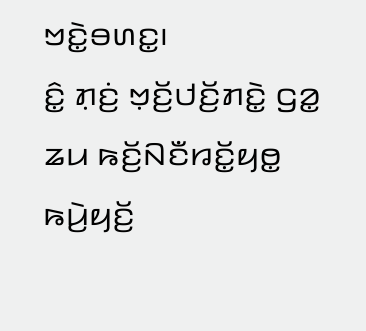ꤠꤢꤧ꤭ꤋꤛꤢ꤭꤯
ꤢꤨ꤭ ꤊ꤫ꤢꤦ꤬ ꤠ꤫ꤢꤩ꤬ꤓꤢꤩ꤬ꤊꤢꤧ꤭ ꤞꤤ꤭ ꤘꤣ ꤒꤢꤩ꤬ꤡꤢꤪꤙꤢꤩ꤭ꤟꤥ꤭ ꤒꤣꤧ꤬ꤟꤢꤩ꤬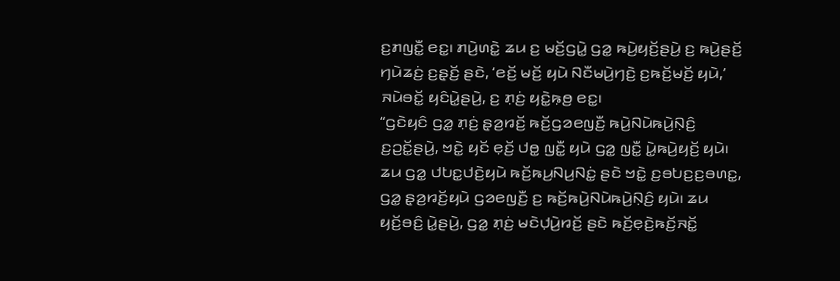ꤢ꤬ꤊꤜꤢꤪ꤭ ꤕꤢ꤭꤯ ꤊꤣꤧ꤬ꤛꤢꤧ꤭ ꤘꤣ ꤢ꤬ ꤗꤢꤩ꤬ꤞꤣꤧ꤭ ꤞꤤ꤭ ꤒꤣꤧ꤬ꤟꤢꤩ꤬ꤔꤣꤧ꤬ ꤢ꤬ ꤒꤣꤧ꤬ꤔꤢꤩ꤬ ꤚꤣꤧꤘꤢꤦ꤬ ꤢ꤬ꤔ꤫ꤢꤩ꤬ ꤔꤢꤧ, ‘ꤕꤢꤩ꤬ ꤗꤢꤩ꤬ ꤟꤣꤧ ꤡꤢꤪꤗꤣꤧ꤬ꤚꤢꤧ꤬ ꤢ꤬ꤒꤢꤩ꤬ꤗꤢꤩ꤬ ꤟꤣꤧ,’ ꤏꤣꤧꤋꤢꤩ꤭ ꤟꤢꤨꤣꤧ꤭ꤔꤣꤧ꤬, ꤢ꤬ ꤊ꤫ꤢꤦ꤬ ꤟꤢꤧ꤭ꤒ꤫ꤥ꤬ ꤕꤢ꤭꤯
“ꤞꤢꤧꤟꤢꤨ ꤞꤤ꤭ ꤊ꤫ꤢꤦ꤬ ꤔ꤫ꤤ꤬ꤙꤢꤩ꤬ ꤒꤢꤩ꤬ꤞꤤꤕꤜꤢꤪ꤬ ꤒꤣꤧ꤬ꤡꤣꤧꤒꤣꤧ꤬ꤡ꤫ꤢꤨ꤬ ꤢ꤬ꤑꤢꤩ꤭ꤔꤣꤧ꤬, ꤠꤢꤧ꤭ ꤟꤢꤩ ꤕ꤫ꤢꤩ꤬ ꤓꤥ꤭ ꤜꤢꤪ꤭ ꤟꤣꤧ ꤞꤤ꤭ ꤜꤢꤪ꤭ ꤣꤧ꤭ꤒꤣꤧ꤬ꤟꤢꤩ꤬ ꤟꤣꤧ꤯ ꤘꤣ ꤞꤤ꤭ ꤓꤝꤢ꤭ꤓꤢꤧ꤬ꤟꤣꤧ ꤒꤢꤩ꤬ꤒꤣ꤬ꤡꤣ꤬ꤡꤢꤦ꤭ ꤔꤢꤧ ꤠꤢꤧ꤭ ꤢ꤬ꤋꤝꤢ꤬ꤢ꤬ꤋꤛꤢ꤭, ꤞꤤ꤭ ꤔ꤫ꤤ꤬ꤙꤢꤩ꤬ꤟꤣꤧ ꤞꤤꤕꤜꤢꤪ꤬ ꤢ꤬ ꤒꤢꤩ꤬ꤒꤣꤧ꤬ꤡꤣꤧꤒꤣꤧ꤬ꤡ꤫ꤢꤨ꤬ ꤟꤣꤧ꤯ ꤘꤣ ꤟꤢꤩ꤬ꤋꤢꤨ꤬ ꤣꤧ꤭ꤔꤣꤧ꤬, ꤞꤤ꤭ ꤊ꤫ꤢꤦ꤬ ꤗꤢꤧꤓ꤫ꤣꤧ꤬ꤙꤢꤩ꤬ ꤔꤢꤧ ꤒꤢꤩ꤬ꤕ꤫ꤢꤧ꤬ꤒꤢꤩ꤬ꤏꤢꤩ꤭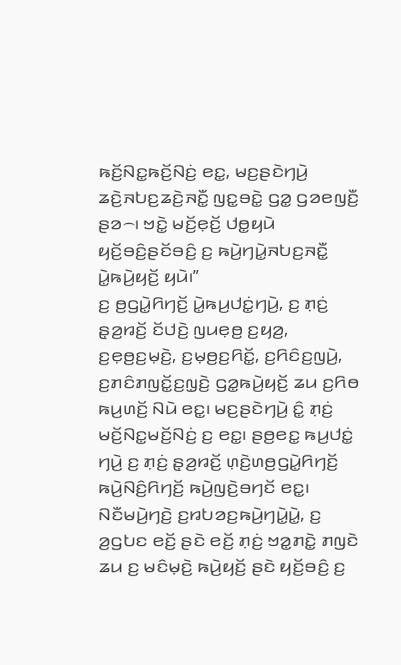ꤒꤢꤩ꤬ꤡꤢ꤭ꤒꤢꤩ꤬ꤡꤢꤦ꤬ ꤕꤢ꤭, ꤗꤢ꤬ꤔꤢꤧꤚꤣꤧ꤬ ꤘꤢꤧ꤬ꤏꤝꤢ꤬ꤘꤢꤧ꤬ꤏꤢꤪ꤭ ꤜꤢ꤭ꤋꤢꤧ꤭ ꤞꤤ꤭ ꤞꤤꤕꤜꤢꤪ꤬ ꤔꤤ꤮꤯ ꤠꤢꤧ꤭ ꤗꤢꤩ꤬ꤕ꤫ꤢꤩ꤬ ꤓꤥ꤭ꤟꤣꤧ ꤟꤢꤩ꤬ꤋꤢꤨ꤬ꤔꤢꤩꤋꤢꤨ꤬ ꤢ꤬ ꤒꤣꤧ꤬ꤚꤣꤧ꤭ꤏꤝꤢ꤬ꤏꤢꤪ꤭ ꤣꤧ꤭ꤒꤣꤧ꤬ꤟꤢꤩ꤬ ꤟꤣꤧ꤯”
ꤢ꤬ ꤥ꤬ꤞꤣꤧ꤭ꤖꤚꤢꤩ꤬ ꤣꤧ꤭ꤒꤣ꤬ꤓꤢꤦ꤭ꤚꤣꤧ꤬, ꤢ꤬ ꤊ꤫ꤢꤦ꤬ ꤔ꤫ꤤ꤬ꤙꤢꤩ꤬ ꤢꤩꤓꤢꤧ꤬ ꤜꤣꤕ꤫ꤥ꤬ ꤢ꤬ꤟꤤ꤬, ꤢ꤬ꤕ꤫ꤥ꤬ꤢ꤬ꤗ꤫ꤢꤧ꤬, ꤢ꤬ꤗ꤫ꤥ꤬ꤢ꤬ꤖꤢꤩ꤭, ꤢ꤬ꤖꤢꤨꤢ꤬ꤜꤣꤧ꤬, ꤢ꤬ꤊꤢꤨꤊꤜꤢꤩ꤭ꤢ꤬ꤜ꤫ꤢꤧ꤬ ꤞꤤ꤭ꤒꤣꤧ꤬ꤟꤢꤩ꤬ ꤘꤣ ꤢ꤬ꤖꤥ ꤒꤣ꤬ꤛꤢꤩ꤬ ꤡꤣꤧ ꤕꤢ꤭꤯ ꤗꤢ꤬ꤔꤢꤧꤚꤣꤧ꤬ ꤢꤨ꤭ ꤊ꤫ꤢꤦ꤬ ꤗꤢꤩ꤬ꤡꤢ꤭ꤗꤢꤩ꤬ꤡꤢꤦ꤬ ꤢ꤬ ꤕꤢ꤭꤯ ꤔꤥ꤬ꤕꤢ꤭ ꤒꤣ꤬ꤓꤢꤦ꤭ ꤚꤣꤧ꤬ ꤢ꤬ ꤊ꤫ꤢꤦ꤬ ꤔ꤫ꤤ꤬ꤙꤢꤩ꤬ ꤛ꤫ꤢꤧ꤬ꤛꤥ꤬ꤞꤣꤧ꤭ꤖꤚꤢꤩ꤬ ꤒꤣꤧ꤬ꤡꤢꤨ꤬ꤖꤚꤢꤩ꤬ ꤒꤣꤧ꤬ꤜꤢꤧ꤬ꤋꤚꤢꤩ ꤕꤢ꤭꤯
ꤡꤢꤪꤗꤣꤧ꤬ꤚꤢꤧ꤬ ꤢ꤬ꤙꤝꤤꤢ꤬ꤒꤣꤧ꤬ꤚꤣꤧ꤭ꤣꤧ꤭, ꤢ꤬ ꤤ꤬ꤞꤝꤢ ꤕꤢꤩ꤬ ꤔꤢꤧ ꤕꤢꤩ꤬ ꤊ꤫ꤢꤦ꤬ ꤠꤤ꤭ꤊꤢꤧ꤭ ꤊꤜꤢꤧ ꤘꤣ ꤢ꤬ ꤗꤢꤨꤗ꤫ꤢꤧ꤬ ꤒꤣꤧ꤬ꤟꤢꤩ꤬ ꤔꤢꤧ ꤟꤢꤩ꤬ꤋꤢꤨ꤬ ꤢ꤬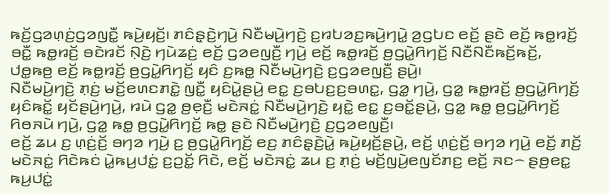ꤒꤢꤩ꤬ꤞꤤꤛ꤫ꤢꤦ꤬ꤞꤤꤜꤢꤪ꤭ ꤒꤣꤧ꤬ꤟꤢꤩ꤬꤯ ꤊꤢꤨꤔ꤫ꤢꤧ꤬ꤚꤣꤧ꤬ ꤡꤢꤪꤗꤣꤧ꤬ꤚꤢꤧ꤬ ꤢ꤬ꤙꤝꤤꤢ꤬ꤒꤣꤧ꤬ꤚꤣꤧ꤭ ꤤ꤬ꤞꤝꤢ ꤕꤢꤩ꤬ ꤔꤢꤧ ꤕꤢꤩ꤬ ꤒꤥ꤭ꤙꤢꤩ꤬ ꤋꤢꤪ꤭ ꤒꤥ꤭ꤙꤢꤩ꤬ ꤋꤢꤧꤙꤢꤩ ꤡ꤫ꤢꤧ꤬ ꤚꤣꤧꤘꤢꤦ꤬ ꤕꤢꤩ꤬ ꤞꤤꤕꤜꤢꤪ꤬ ꤚꤣꤧ꤬ ꤕꤢꤩ꤬ ꤒꤥ꤭ꤙꤢꤩ꤬ ꤥ꤬ꤞꤣꤧ꤭ꤖꤚꤢꤩ꤬ ꤡꤢꤪꤡꤢꤪꤒꤢꤩ꤬ꤒꤢꤩ꤬, ꤓꤥ꤭ꤒꤥ꤬ ꤕꤢꤩ꤬ ꤒꤥ꤭ꤙꤢꤩ꤬ ꤥ꤬ꤞꤣꤧ꤭ꤖꤚꤢꤩ꤬ ꤟꤢꤨ ꤢ꤬ꤒꤥ꤭ ꤡꤢꤪꤗꤣꤧ꤬ꤚꤢꤧ꤬ ꤢ꤬ꤞꤤꤕꤜꤢꤪ꤬ ꤔꤣꤧ꤬꤯
ꤡꤢꤪꤗꤣꤧ꤬ꤚꤢꤧ꤬ ꤊ꤫ꤢꤦ꤬ ꤗꤢꤩ꤬ꤕꤛꤢꤊꤢꤧ꤭ ꤜꤢꤪ꤭ ꤟꤢꤨꤣꤧ꤭ꤔꤣꤧ꤬ ꤕꤢ꤭ ꤢ꤬ꤋꤝꤢ꤬ꤢ꤬ꤋꤛꤢ꤭, ꤞꤤ꤭ ꤚꤣꤧ꤬, ꤞꤤ꤭ ꤒꤥ꤭ꤙꤢꤩ꤬ ꤥ꤬ꤞꤣꤧ꤭ꤖꤚꤢꤩ꤬ ꤟꤢꤨꤒꤢꤩ꤭ ꤟꤢꤩꤔꤣꤧ꤬ꤚꤣꤧ꤬, ꤙꤣꤧ ꤞꤤ꤭ ꤥ꤬ꤕ꤫ꤢꤪ꤬ ꤗꤢꤧꤏꤢꤦ꤭ ꤡꤢꤪꤗꤣꤧ꤬ꤚꤢꤧ꤬ ꤟꤢꤧ꤭ ꤕꤢ꤭ ꤢ꤬ꤋꤢꤩ꤭ꤔꤣꤧ꤬, ꤞꤤ꤭ ꤒꤥ꤭ ꤥ꤬ꤞꤣꤧ꤭ꤖꤚꤢꤩ꤬ ꤖꤥꤏꤣꤧ ꤚꤣꤧ꤬, ꤞꤤ꤭ ꤒꤥ꤭ ꤥ꤬ꤞꤣꤧ꤭ꤖꤚꤢꤩ꤬ ꤒꤥ꤭ ꤔꤢꤧ ꤡꤢꤪꤗꤣꤧ꤬ꤚꤢꤧ꤬ ꤢ꤬ꤞꤤꤕꤜꤢꤪ꤬꤯
ꤕꤢꤩ꤬ ꤘꤣ ꤢ꤬ ꤛ꤫ꤢꤦ꤬ꤢꤩ꤬ ꤋꤚꤤ ꤚꤣꤧ꤬ ꤢ꤬ ꤥ꤬ꤞꤣꤧ꤭ꤖꤚꤢꤩ꤬ ꤕꤢ꤬ ꤊꤢꤨꤔ꤫ꤢꤧ꤬ꤣꤧ꤭ ꤒꤣꤧ꤬ꤟꤢꤩ꤬ꤔꤣꤧ꤬, ꤕꤢꤩ꤬ ꤛ꤫ꤢꤦ꤬ꤢꤩ꤬ ꤋꤚꤤ ꤚꤣꤧ꤬ ꤕꤢꤩ꤬ ꤊꤢꤩ꤬ ꤗꤢꤧꤏꤢꤦ꤭ ꤖꤢꤧꤒꤢꤦ ꤣꤧ꤭ꤒꤣ꤬ꤓꤢꤦ꤭ ꤢ꤬ꤑꤢꤩ꤭ ꤖꤢꤧ, ꤕꤢꤩ꤬ ꤗꤢꤧꤏꤢꤦ꤭ ꤘꤣ ꤢ꤬ ꤊ꤫ꤢꤦ꤬ ꤗꤢꤩ꤬ꤜꤣꤧ꤬ꤕꤜꤢꤩꤊꤢ꤬ ꤕꤢꤩ꤬ ꤏꤢ꤮ ꤔꤥ꤬ꤕꤢ꤭ ꤒꤣ꤬ꤓꤢꤦ꤭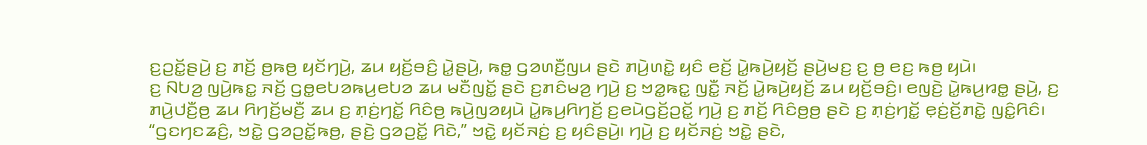ꤢ꤬ꤑꤢꤩ꤭ꤔꤣꤧ꤬ ꤢ꤬ ꤊꤢꤩ꤬ ꤥ꤬ꤒꤥ꤬ ꤟꤢꤩꤚꤣꤧ꤬, ꤘꤣ ꤟꤢꤩ꤬ꤋꤢꤨ꤬ ꤣꤧ꤭ꤔꤣꤧ꤬, ꤒꤥ꤭ ꤞꤤꤛꤢꤪ꤬ꤜꤣ ꤔꤢꤧ ꤊꤣꤧ꤬ꤛꤢꤧ꤭ ꤟꤢꤨ ꤕꤢꤩ꤬ ꤣꤧ꤭ꤒꤣꤧ꤬ꤟꤢꤩ꤬ ꤔꤣꤧ꤬ꤗꤢ꤬ ꤢ꤬ ꤥ꤬ ꤕꤢ꤬ ꤒꤥ꤬ ꤟꤣꤧ꤯
ꤢ꤬ ꤡꤝꤤ꤬ ꤜꤣꤧ꤬ꤒꤢ꤭ ꤏꤢꤩ꤬ ꤞꤥ꤭ꤕꤝꤤꤒꤣ꤬ꤕꤝꤤ ꤘꤣ ꤗꤢꤪꤜꤢꤩ꤭ ꤔꤢꤧ ꤢ꤬ꤊꤢꤨꤗꤤ꤬ ꤚꤣꤧ꤬ ꤢ꤬ ꤠꤤ꤭ꤒꤢ꤭ ꤜꤢꤪ꤭ ꤏꤢꤩ꤬ ꤣꤧ꤭ꤒꤣꤧ꤬ꤟꤢꤩ꤬ ꤘꤣ ꤟꤢꤩ꤬ꤋꤢꤨ꤬꤯ ꤕꤜꤢꤧ꤬ ꤣꤧ꤭ꤒꤣ꤬ꤙꤥ꤭ ꤔꤣꤧ꤬, ꤢ꤬ ꤊꤣꤧ꤬ꤓꤢꤪ꤬ꤥ꤬ ꤘꤣ ꤖꤚꤢꤩ꤬ꤗꤢꤪ꤬ ꤘꤣ ꤢ꤬ ꤊ꤫ꤢꤦ꤬ꤚꤢꤩ꤭ ꤖꤢꤨꤥ꤬ ꤒꤣꤧ꤬ꤜꤤꤟꤣꤧ ꤣꤧ꤭ꤒꤣ꤬ꤖꤚꤢꤩ꤬ ꤢ꤬ꤕꤣꤧꤞꤢꤩ꤬ꤑꤢꤩ꤭ ꤚꤣꤧ꤬ ꤢ꤬ ꤊꤢꤩ꤬ ꤖꤢꤨꤥ꤬ꤥ꤬ ꤔꤢꤧ ꤢ꤬ ꤊ꤫ꤢꤦ꤬ꤚꤢꤩ꤭ ꤕ꤫ꤢꤦ꤬ꤢꤩ꤬ꤊꤢꤧ꤭ ꤜꤢꤨ꤭ꤖꤢꤨ꤯
“ꤞꤢꤚꤢꤘꤢꤨ꤬, ꤠꤢꤧ꤭ ꤞꤤꤑꤢꤩ꤭ꤒꤥ꤬, ꤔꤢꤧ꤬ ꤞꤤꤑꤢꤩ꤭ ꤖꤢꤧ,” ꤠꤢꤧ꤭ ꤟꤢꤩꤏꤢꤦ꤬ ꤢ꤬ ꤟꤢꤨꤔꤣꤧ꤬꤯ ꤚꤣꤧ꤬ ꤢ꤬ ꤟꤢꤩꤏꤢꤦ꤬ ꤠꤢꤧ꤭ ꤔꤢꤧ,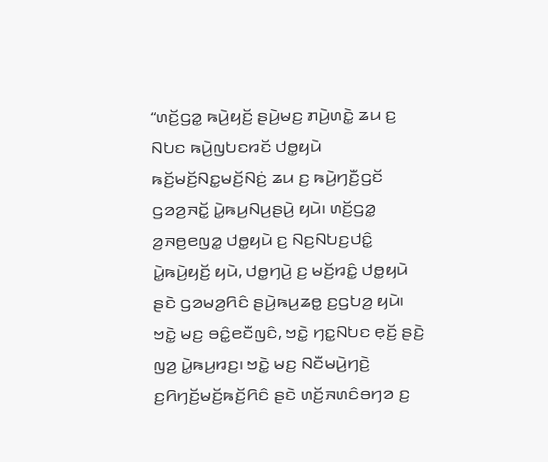“ꤛꤢꤩ꤬ꤞꤤ꤭ ꤒꤣꤧ꤬ꤟꤢꤩ꤬ ꤔꤣꤧ꤬ꤗꤢ꤬ ꤊꤣꤧ꤬ꤛꤢꤧ꤭ ꤘꤣ ꤢ꤬ ꤡꤝꤢ ꤒꤣꤧ꤬ꤜꤝꤢꤙꤢꤩ ꤓꤥ꤭ꤟꤣꤧ ꤒꤢꤩ꤬ꤗꤢꤩ꤬ꤡꤢ꤭ꤗꤢꤩ꤬ꤡꤢꤦ꤬ ꤘꤣ ꤢ꤬ ꤒꤣꤧ꤬ꤚꤢꤪ꤬ꤞꤢꤩ ꤞꤤꤤ꤬ꤏꤢꤩ꤭ ꤣꤧ꤭ꤒꤣ꤬ꤡꤣ꤬ꤔꤣꤧ꤬ ꤟꤣꤧ꤯ ꤛꤢꤩ꤬ꤞꤤ꤭ ꤤ꤬ꤏꤥ꤬ꤕꤜꤤ꤭ ꤓꤥ꤭ꤟꤣꤧ ꤢ꤬ ꤡꤢ꤬ꤡꤝꤢ꤬ꤓꤢꤨ꤭ ꤣꤧ꤭ꤒꤣꤧ꤬ꤟꤢꤩ꤬ ꤟꤣꤧ, ꤓꤥ꤭ꤚꤣꤧ꤬ ꤢ꤬ ꤗꤢꤩ꤬ꤙꤢꤨ꤭ ꤓꤥ꤭ꤟꤣꤧ ꤔꤢꤧ ꤞꤤꤗꤤ꤬ꤖꤢꤨ ꤔꤣꤧ꤬ꤒꤣ꤬ꤘꤥ꤭ ꤢ꤬ꤞꤝꤤ꤬ ꤟꤣꤧ꤯
ꤠꤢꤧ꤭ ꤗꤢ꤬ ꤋꤢꤨ꤭ꤕꤢꤪꤜꤢꤨ, ꤠꤢꤧ꤭ ꤚꤢ꤭ꤡꤝꤢ ꤕ꤫ꤢꤩ꤬ ꤔꤢꤧ꤬ ꤜꤤ꤬ ꤣꤧ꤭ꤒꤣ꤬ꤙꤢ꤬꤯ ꤠꤢꤧ꤭ ꤗꤢ꤬ ꤡꤢꤪꤗꤣꤧ꤬ꤚꤢꤧ꤬ ꤢ꤬ꤖꤚꤢꤩ꤬ꤗꤢꤩ꤬ꤒꤢꤩ꤬ꤖꤢꤨ ꤔꤢꤧ ꤛꤢꤩ꤬ꤏꤛꤢꤨꤋꤚꤤ ꤢ꤬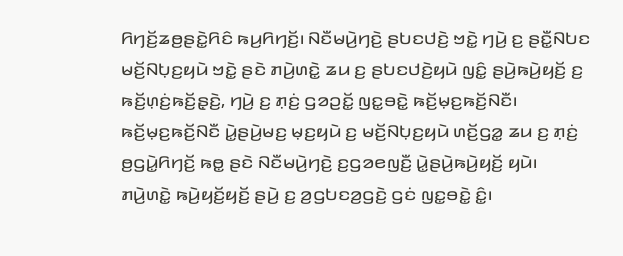ꤖꤚꤢꤩ꤬ꤘꤥ꤬ꤔꤢꤧ꤭ꤖꤢꤨ ꤒꤣ꤬ꤖꤚꤢꤩ꤬꤯ ꤡꤢꤪꤗꤣꤧ꤬ꤚꤢꤧ꤬ ꤔꤝꤢꤓꤢꤧ꤬ ꤠꤢꤧ꤭ ꤚꤣꤧ꤬ ꤢ꤬ ꤔꤢꤪ꤭ꤡꤝꤢ ꤗꤢꤩ꤬ꤡꤝ꤫ꤢ꤬ꤟꤣꤧ ꤠꤢꤧ꤭ ꤔꤢꤧ ꤊꤣꤧ꤬ꤛꤢꤧ꤭ ꤘꤣ ꤢ꤬ ꤔꤝꤢꤓꤢꤧ꤬ꤟꤣꤧ ꤜꤢꤨ꤭ ꤔꤣꤧ꤬ꤒꤣꤧ꤬ꤟꤢꤩ꤬ ꤢ꤬ ꤒꤢꤩ꤬ꤛ꤫ꤢꤦ꤬ꤒꤢꤩ꤬ꤔ꤫ꤢꤧ꤬, ꤚꤣꤧ꤬ ꤢ꤬ ꤊ꤫ꤢꤦ꤬ ꤞꤤꤑꤢꤩ꤭ ꤜꤢ꤭ꤋꤢꤧ꤭ ꤒꤢꤩ꤬ꤗ꤫ꤢ꤬ꤒꤢꤩ꤬ꤡꤢꤪ꤯ ꤒꤢꤩ꤬ꤗ꤫ꤢ꤬ꤒꤢꤩ꤬ꤡꤢꤪ ꤣꤧ꤭ꤔꤣꤧ꤬ꤗꤢ꤬ ꤗ꤫ꤢ꤬ꤟꤣꤧ ꤢ꤬ ꤗꤢꤩ꤬ꤡꤝ꤫ꤢ꤬ꤟꤣꤧ ꤛꤢꤩ꤬ꤞꤤ꤭ ꤘꤣ ꤢ꤬ ꤊ꤫ꤢꤦ꤬ ꤥ꤬ꤞꤣꤧ꤭ꤖꤚꤢꤩ꤬ ꤒꤥ꤭ ꤔꤢꤧ ꤡꤢꤪꤗꤣꤧ꤬ꤚꤢꤧ꤬ ꤢ꤬ꤞꤤꤕꤜꤢꤪ꤬ ꤣꤧ꤭ꤔꤣꤧ꤬ꤒꤣꤧ꤬ꤟꤢꤩ꤬ ꤟꤣꤧ꤯
ꤊꤣꤧ꤬ꤛꤢꤧ꤭ ꤒꤣꤧ꤬ꤟꤢꤩ꤬ꤟꤢꤩ꤬ ꤔꤣꤧ꤬ ꤢ꤬ ꤤ꤬ꤞꤝꤢꤤ꤬ꤞꤢꤧ꤬ ꤞꤢꤦ ꤜꤢ꤭ꤋꤢꤧ꤭ ꤢꤨ꤭꤯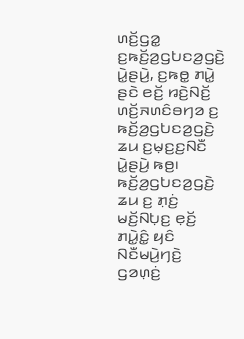ꤛꤢꤩ꤬ꤞꤤ꤭ ꤢ꤬ꤒꤢꤩ꤬ꤤ꤬ꤞꤝꤢꤤ꤬ꤞꤢꤧ꤬ ꤣꤧ꤭ꤔꤣꤧ꤬, ꤢ꤬ꤒꤥ꤭ ꤊꤣꤧ꤭ ꤔꤢꤧ ꤕꤢꤩ꤬ ꤙꤢꤧ꤬ꤡꤢꤩ꤬ ꤛꤢꤩ꤬ꤏꤛꤢꤨꤋꤚꤤ ꤢ꤬ ꤒꤢꤩ꤬ꤤ꤬ꤞꤝꤢꤤ꤬ꤞꤢꤧ꤬ ꤘꤣ ꤢ꤬ꤗ꤫ꤢ꤬ꤢ꤬ꤡꤢꤪ ꤣꤧ꤭ꤔꤣꤧ꤬ ꤒꤥ꤬꤯ ꤒꤢꤩ꤬ꤤ꤬ꤞꤝꤢꤤ꤬ꤞꤢꤧ꤬ ꤘꤣ ꤢ꤬ ꤊ꤫ꤢꤦ꤬ ꤗꤢꤩ꤬ꤡꤝ꤫ꤢ꤬ ꤕ꤫ꤢꤩ꤬ ꤊꤣꤧ꤭ꤢꤨ꤭ ꤟꤢꤨ ꤡꤢꤪꤗꤣꤧ꤬ꤚꤢꤧ꤬ ꤞꤤꤛ꤫ꤢꤦ꤬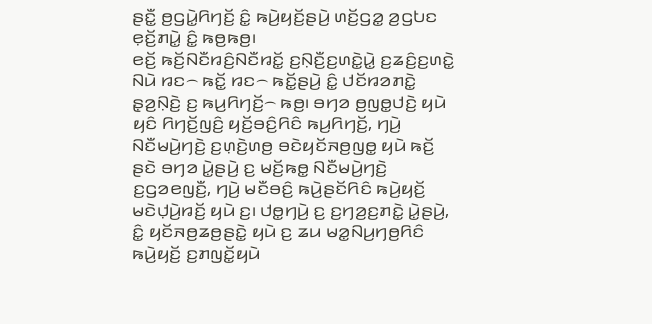ꤔꤢꤪ꤭ ꤥ꤬ꤞꤣꤧ꤭ꤖꤚꤢꤩ꤬ ꤢꤨ꤭ ꤒꤣꤧ꤬ꤟꤢꤩ꤬ꤔꤣꤧ꤬ ꤛꤢꤩ꤬ꤞꤤ꤭ ꤤ꤬ꤞꤝꤢ ꤕ꤫ꤢꤩ꤬ꤊꤣꤧ꤭ ꤢꤨ꤭ ꤒꤥ꤬ꤒꤥ꤬꤯
ꤕꤢꤩ꤬ ꤒꤢꤩ꤬ꤡꤢꤪꤙꤢꤨ꤬ꤡꤢꤪꤙꤢꤩ꤭ ꤢ꤬ꤡ꤫ꤢꤪ꤬ꤢ꤬ꤛꤢꤧ꤭ꤣꤧ꤭ ꤢ꤬ꤘꤢꤨ꤬ꤢ꤬ꤛꤢꤧ꤭ ꤡꤣꤧ ꤙꤢ꤮ ꤒꤢꤩ꤭ ꤙꤢ꤮ ꤒꤢꤩ꤭ꤔꤣꤧ꤬ ꤢꤨ꤭ ꤓꤢꤩꤙꤤꤊꤢꤧ꤭ ꤔ꤫ꤤ꤬ꤡ꤫ꤢꤧ꤬ ꤢ꤬ ꤒꤣ꤬ꤖꤚꤢꤩ꤬꤮ ꤒꤥ꤬꤯ ꤋꤚꤤ ꤥ꤬ꤜꤥ꤭ꤓꤢꤧ꤬ ꤟꤣꤧ ꤟꤢꤨ ꤖꤚꤢꤩ꤬ꤜꤢꤨ꤬ ꤟꤢꤩ꤬ꤋꤢꤨ꤬ꤖꤢꤨ ꤒꤣ꤬ꤖꤚꤢꤩ꤬, ꤚꤣꤧ꤬ ꤡꤢꤪꤗꤣꤧ꤬ꤚꤢꤧ꤬ ꤢ꤬ꤛ꤫ꤢꤧ꤬ꤛꤥ꤬ ꤋꤢꤧꤟꤢꤩꤏꤥ꤬ꤜꤥ꤭ ꤟꤣꤧ ꤒꤢꤩ꤬ ꤔꤢꤧ ꤋꤚꤤ ꤣꤧ꤭ꤔꤣꤧ꤬ ꤢ꤬ ꤗꤢꤩ꤬ꤒꤥ꤭ ꤡꤢꤪꤗꤣꤧ꤬ꤚꤢꤧ꤬ ꤢ꤬ꤞꤤꤕꤜꤢꤪ꤬, ꤚꤣꤧ꤬ ꤗꤢꤪꤋꤢꤨ꤬ ꤒꤣꤧ꤬ꤔꤢꤩꤖꤢꤨ ꤒꤣꤧ꤬ꤟꤢꤩ꤬ ꤗꤢꤧꤓ꤫ꤣꤧ꤬ꤙꤢꤩ꤬ ꤟꤣꤧ ꤢ꤬꤯ ꤓꤥ꤭ꤚꤣꤧ꤬ ꤢ꤬ ꤢ꤬ꤚꤤ꤬ꤢ꤬ꤊꤢꤧ꤭ ꤣꤧ꤭ꤔꤣꤧ꤬, ꤢꤨ꤭ ꤟꤢꤩꤏꤥ꤬ꤘꤥ꤬ꤔꤢꤧ꤭ ꤟꤣꤧ ꤢ꤬ ꤘꤣ ꤗꤤ꤭ꤡꤣ꤬ꤚꤥ꤬ꤖꤢꤨ ꤒꤣꤧ꤬ꤟꤢꤩ꤬ ꤢ꤬ꤊꤜꤢꤩ꤭ꤟꤣꤧ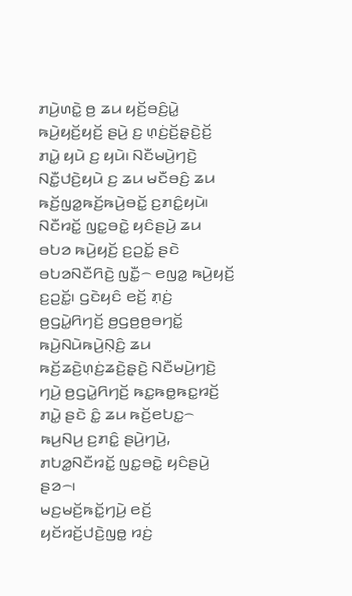ꤊꤣꤧ꤬ꤛꤢꤧ꤭ ꤥ꤬ ꤘꤣ ꤟꤢꤩ꤬ꤋꤢꤨ꤬ꤣꤧ꤭ ꤒꤣꤧ꤬ꤟꤢꤩ꤬ꤟꤢꤩ꤬ ꤔꤣꤧ꤬ ꤢ꤬ ꤛ꤫ꤢꤦ꤬ꤢꤩ꤬ꤔ꤫ꤢꤧ꤬ꤢꤩ꤬ ꤊꤣꤧ꤭ ꤟꤣꤧ ꤢ꤬ ꤟꤣꤧ꤯ ꤡꤢꤪꤗꤣꤧ꤬ꤚꤢꤧ꤬ ꤡꤢꤪ꤭ꤓꤢꤧ꤬ꤟꤣꤧ ꤢ꤬ ꤘꤣ ꤗꤢꤪꤋꤢꤨ꤬ ꤘꤣ ꤒꤢꤩ꤬ꤜꤤ꤭ꤒꤢꤩ꤬ꤒꤣꤧ꤬ꤋꤢꤩ꤭ ꤢ꤬ꤊꤢꤨ꤭ꤟꤣꤧ꤯
ꤡꤢꤪꤙꤢꤩ꤭ ꤜꤢ꤭ꤋꤢꤧ꤭ ꤟꤢꤨꤔꤣꤧ꤬ ꤘꤣ ꤋꤝꤤ ꤒꤣꤧ꤬ꤟꤢꤩ꤬ ꤢ꤬ꤑꤢꤩ꤭ ꤔꤢꤧ ꤋꤝꤤꤡꤢꤪꤖꤢꤧ꤬ ꤜꤢꤪ꤭꤮ ꤕꤜꤤ꤭ ꤒꤣꤧ꤬ꤟꤢꤩ꤬ ꤢ꤬ꤑꤢꤩ꤭꤯ ꤞꤢꤧꤟꤢꤨ ꤕꤢꤩ꤬ ꤊ꤫ꤢꤦ꤬ ꤥ꤬ꤞꤣꤧ꤭ꤖꤚꤢꤩ꤬ ꤥ꤬ꤞꤥ꤬ꤥ꤬ꤋꤚꤢꤩ꤭ ꤒꤣꤧ꤬ꤡꤣꤧꤒꤣꤧ꤬ꤡ꤫ꤢꤨ꤬ ꤘꤣ ꤒꤢꤩ꤬ꤘꤢꤧ꤬ꤛ꤫ꤢꤦ꤬ꤘꤢꤧ꤬ꤔ꤫ꤢꤧ꤬ ꤡꤢꤪꤗꤣꤧ꤬ꤚꤢꤧ꤬ ꤚꤣꤧ꤬ ꤥ꤬ꤞꤣꤧ꤭ꤖꤚꤢꤩ꤬ ꤒꤢ꤭ꤒꤥ꤭ꤒꤢ꤭ꤙꤢꤩ꤬ ꤊꤣꤧ꤭ ꤔꤢꤧ ꤢꤨ꤭ ꤘꤣ ꤒꤢꤩ꤬ꤕꤝꤢ꤭꤮ ꤒꤣ꤬ꤡꤣ꤬ ꤢ꤬ꤊꤢꤨ꤭ ꤔꤣꤧ꤬ꤚꤣꤧ꤬, ꤊꤝꤤ꤭ꤡꤢꤪꤙꤢꤩ꤭ ꤜꤢ꤭ꤋꤢꤧ꤭ ꤟꤢꤨꤔꤣꤧ꤬ ꤔꤤ꤮꤯
ꤗꤢ꤬ꤗꤢꤩ꤬ꤒꤢꤩ꤭ꤚꤣꤧ꤬ ꤕꤢꤩ꤬ ꤟꤢꤩꤙꤢꤩ꤬ꤓꤢꤧ꤬ꤜꤥ꤭ ꤙꤢꤦ꤬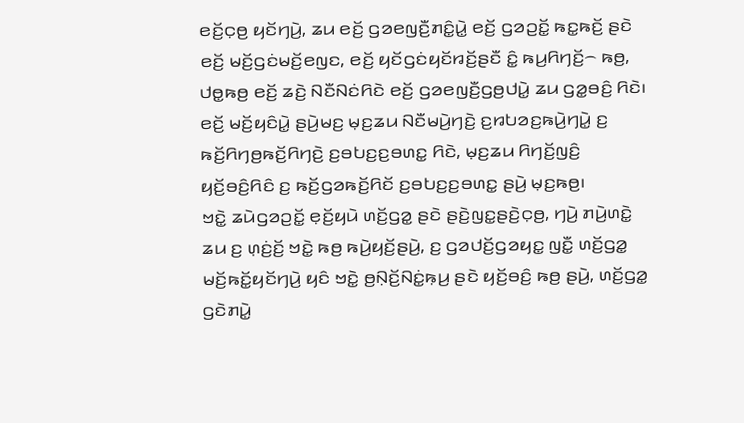ꤕꤢꤩ꤬ꤍ꤫ꤥ꤬ ꤟꤢꤩꤚꤣꤧ꤬, ꤘꤣ ꤕꤢꤩ꤬ ꤞꤤꤕꤜꤢꤪ꤬ꤊꤢꤨ꤭ꤣꤧ꤭ ꤕꤢꤩ꤬ ꤞꤤꤑꤢꤩ꤭ ꤒꤢ꤭ꤒꤢꤩ꤬ ꤔꤢꤧ ꤕꤢꤩ꤬ ꤗꤢꤩ꤬ꤞꤢꤦꤗꤢꤩ꤬ꤕꤜꤢ, ꤕꤢꤩ꤬ ꤟꤢꤩꤞꤢꤦꤟꤢꤩꤙꤢꤩ꤬ꤔꤢꤪ ꤢꤨ꤭ ꤒꤣ꤬ꤖꤚꤢꤩ꤬꤮ ꤒꤥ꤬, ꤓꤥ꤭ꤒꤥ꤬ ꤕꤢꤩ꤬ ꤘꤢꤧ꤬ ꤡꤢꤪꤡꤢꤦꤖꤢꤧ ꤕꤢꤩ꤬ ꤞꤤꤕꤜꤢꤪ꤬ꤞꤥ꤬ꤓꤣꤧ꤭ ꤘꤣ ꤞꤤ꤭ꤋꤢꤨ꤬ ꤖꤢꤧ꤯ ꤕꤢꤩ꤬ ꤗꤢꤩ꤬ꤟꤢꤨꤣꤧ꤭ ꤔꤣꤧ꤬ꤗꤢ꤬ ꤗ꤫ꤢ꤬ꤘꤣ ꤡꤢꤪꤗꤣꤧ꤬ꤚꤢꤧ꤬ ꤢ꤬ꤙꤝꤤꤢ꤬ꤒꤣꤧ꤬ꤚꤣꤧ꤭ ꤢ꤬ ꤒꤢꤩ꤬ꤖꤚꤥ꤬ꤒꤢꤩ꤬ꤖꤚꤢꤧ꤬ ꤢ꤬ꤋꤝꤢ꤬ꤢ꤬ꤋꤛꤢ꤭ ꤖꤢꤧ, ꤗ꤫ꤢ꤬ꤘꤣ ꤖꤚꤢꤩ꤬ꤜꤢꤨ꤬ ꤟꤢꤩ꤬ꤋꤢꤨ꤬ꤖꤢꤨ ꤢ꤬ ꤒꤢꤩ꤬ꤞꤤꤒꤢꤩ꤬ꤖꤢꤩ ꤢ꤬ꤋꤝꤢ꤬ꤢ꤬ꤋꤛꤢ꤭ ꤔꤣꤧ꤬ ꤗ꤫ꤢ꤬ꤒꤥ꤬꤯
ꤠꤢꤧ꤭ ꤘꤣꤧꤞꤤꤑꤢꤩ꤭ ꤕ꤫ꤢꤩ꤬ꤟꤣꤧ ꤛꤢꤩ꤬ꤞꤤ꤭ ꤔꤢꤧ ꤔꤢꤧ꤬ꤜꤢ꤭ꤔꤢꤧ꤬ꤍ꤫ꤥ꤬, ꤚꤣꤧ꤬ ꤊꤣꤧ꤬ꤛꤢꤧ꤭ ꤘꤣ ꤢ꤬ ꤛ꤫ꤢꤦ꤬ꤢꤩ꤬ ꤠꤢꤧ꤭ ꤒꤥ꤬ ꤒꤣꤧ꤬ꤟꤢꤩ꤬ꤔꤣꤧ꤬, ꤢ꤬ ꤞꤤꤓꤢꤩ꤬ꤞꤤꤟꤢ꤭ ꤜꤢꤪ꤭ ꤛꤢꤩ꤬ꤞꤤ꤭ ꤗꤢꤩ꤬ꤒꤢꤩ꤭ꤟꤢꤩꤚꤣꤧ꤬ ꤟꤢꤨ ꤠꤢꤧ꤭ ꤥ꤬ꤡ꤫ꤢꤩ꤬ꤡꤢꤦ꤭ꤒ꤫ꤣ꤬ ꤔꤢꤧ ꤟꤢꤩ꤬ꤋꤢꤨ꤬ ꤒꤥ꤬ ꤔꤣꤧ꤬, ꤛꤢꤩ꤬ꤞꤤ꤭ ꤞꤢꤧꤊꤣꤧ꤭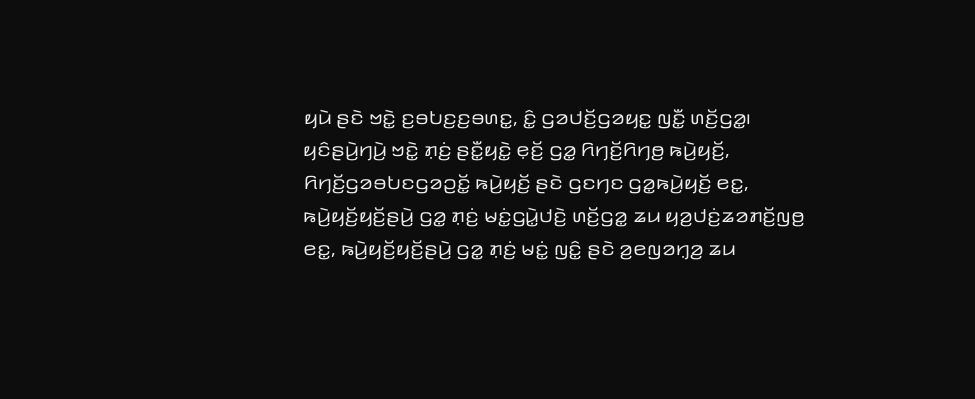ꤟꤣꤧ ꤔꤢꤧ ꤠꤢꤧ꤭ ꤢ꤬ꤋꤝꤢ꤬ꤢ꤬ꤋꤛꤢ꤭, ꤢꤨ꤭ ꤞꤤꤓꤢꤩ꤬ꤞꤤꤟꤢ꤭ ꤜꤢꤪ꤭ ꤛꤢꤩ꤬ꤞꤤ꤭꤯
ꤟꤢꤨꤔꤣꤧ꤬ꤚꤣꤧ꤬ ꤠꤢꤧ꤭ ꤊ꤫ꤢꤦ꤬ ꤔꤢꤪ꤭ꤟꤢꤧ꤭ ꤕ꤫ꤢꤩ꤬ ꤞꤤ꤭ ꤖꤚꤢꤩ꤬ꤖꤚꤥ꤬ ꤒꤣꤧ꤬ꤟꤢꤩ꤬, ꤖꤚꤢꤩ꤬ꤞꤤꤋꤝꤢꤞꤤꤑꤢꤩ꤭ ꤒꤣꤧ꤬ꤟꤢꤩ꤬ ꤔꤢꤧ ꤞꤢꤚꤢ ꤞꤤ꤭ꤒꤣꤧ꤬ꤟꤢꤩ꤬ ꤕꤢ꤭, ꤒꤣꤧ꤬ꤟꤢꤩ꤬ꤟꤢꤩ꤬ꤔꤣꤧ꤬ ꤞꤤ꤭ ꤊ꤫ꤢꤦ꤬ ꤗꤢꤦ꤭ꤞꤣꤧ꤭ꤓꤢꤧ꤬ ꤛꤢꤩ꤬ꤞꤤ꤭ ꤘꤣ ꤟꤤ꤬ꤓꤢꤦ꤬ꤘꤤꤊꤢꤩ꤬ꤜꤥ꤬ ꤕꤢ꤭, ꤒꤣꤧ꤬ꤟꤢꤩ꤬ꤟꤢꤩ꤬ꤔꤣꤧ꤬ ꤞꤤ꤭ ꤊ꤫ꤢꤦ꤬ ꤗꤢꤦ꤭ ꤜꤢꤨ꤭ ꤔꤢꤧ ꤤ꤬ꤕꤜꤤꤚ꤫ꤤ꤬ ꤘꤣ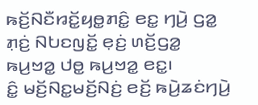ꤒꤢꤩ꤬ꤡꤢꤪꤙꤢꤩ꤭ꤟꤥ꤭ꤊꤢꤨ꤭ ꤕꤢ꤭ ꤚꤣꤧ꤬ ꤞꤤ꤭ ꤊ꤫ꤢꤦ꤬ ꤡꤝꤢꤜꤢꤩ꤭ ꤕ꤫ꤢꤦ꤬ ꤛꤢꤩ꤬ꤞꤤ꤭ ꤒꤣ꤬ꤠꤤ꤭ ꤓꤥ꤭ ꤒꤣ꤬ꤠꤤ꤭ ꤕꤢ꤭꤯
ꤢꤨ꤭ ꤗꤢꤩ꤬ꤡꤢ꤭ꤗꤢꤩ꤬ꤡꤢꤦ꤬ ꤕꤢꤩ꤬ ꤒꤣꤧ꤬ꤘꤢꤦꤚꤣꤧ꤬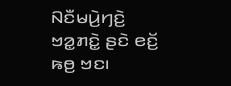ꤡꤢꤪꤗꤣꤧ꤬ꤚꤢꤧ꤬ ꤠꤤ꤭ꤊꤢꤧ꤭ ꤔꤢꤧ ꤕꤢꤩ꤬ ꤒꤥ꤬ ꤠꤢ꤯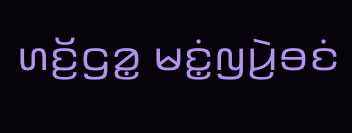ꤛꤢꤩ꤬ꤞꤤ꤭ ꤗꤢꤦ꤭ꤜꤣꤧ꤬ꤋꤢꤦ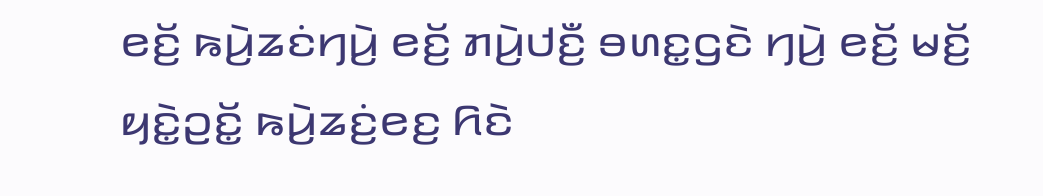ꤕꤢꤩ꤬ ꤒꤣꤧ꤬ꤘꤢꤦꤚꤣꤧ꤬ ꤕꤢꤩ꤬ ꤊꤣꤧ꤬ꤓꤢꤪ꤬ ꤋꤛꤢ꤭ꤞꤢꤧ ꤚꤣꤧ꤬ ꤕꤢꤩ꤬ ꤗꤢꤩ꤬ ꤟꤢꤧ꤭ꤑꤢꤩ꤭ ꤒꤣꤧ꤬ꤘꤢꤦ꤬ꤕꤢ꤬ ꤖꤢꤧ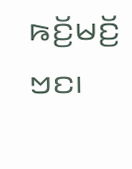ꤒꤢꤩ꤬ꤗꤢꤩ꤬ ꤠꤢ꤯